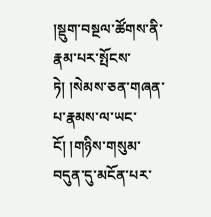།སྡུག་བསྔལ་ཚོགས་ནི་རྣམ་པར་སྤོངས་ཏེ། །སེམས་ཅན་གཞན་པ་རྣམས་ལ་ཡང་ངོ། །གཉིས་གསུམ་བདུན་དུ་མངོན་པར་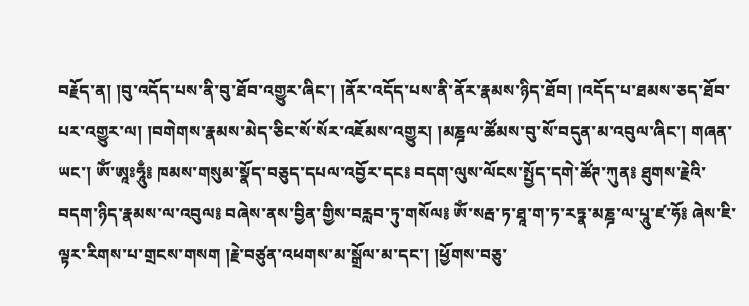བརྗོད་ན། །བུ་འདོད་པས་ནི་བུ་ཐོབ་འགྱུར་ཞིང་། །ནོར་འདོད་པས་ནི་ནོར་རྣམས་ཉིད་ཐོབ། །འདོད་པ་ཐམས་ཅད་ཐོབ་པར་འགྱུར་ལ། །བགེགས་རྣམས་མེད་ཅིང་སོ་སོར་འཇོམས་འགྱུར། །མཎྜལ་ཚོམས་བུ་སོ་བདུན་མ་འབུལ་ཞིང་། གཞན་ཡང་། ཨོཾ་ཨཱཿཧཱུྃ༔ ཁམས་གསུམ་སྣོད་བཅུད་དཔལ་འབྱོར་དང༔ བདག་ལུས་ལོངས་སྤྱོད་དགེ་ཚོཊ་ཀུན༔ ཐུགས་རྗེའི་བདག་ཉིད་རྣམས་ལ་འབུལ༔ བཞེས་ནས་བྱིན་གྱིས་བརླབ་ཏུ་གསོལ༔ ཨོཾ་སརྦ་ཏ་ཐཱ་ག་ཏ་རཏྣ་མཎྜ་ལ་པཱུ་ཛ་ཧོ༔ ཞེས་ཇི་ལྟར་རིགས་པ་གྲངས་གསག །རྗེ་བཙུན་འཕགས་མ་སྒྲོལ་མ་དང་། །ཕྱོགས་བཅུ་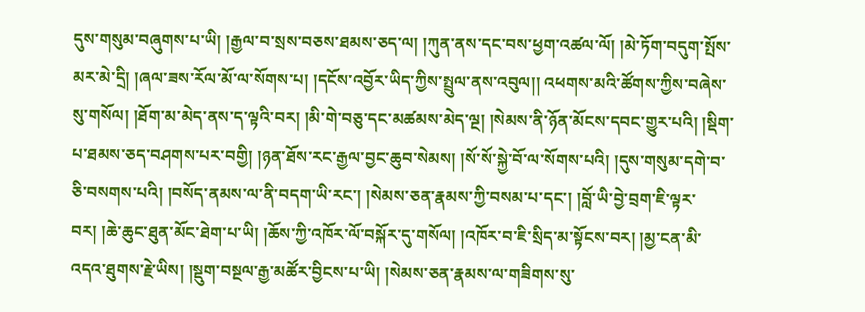དུས་གསུམ་བཞུགས་པ་ཡི། །རྒྱལ་བ་སྲས་བཅས་ཐམས་ཅད་ལ། །ཀུན་ནས་དང་བས་ཕྱག་འཚལ་ལོ། །མེ་ཏོག་བདུག་སྤོས་མར་མེ་དྲི། །ཞལ་ཟས་རོལ་མོ་ལ་སོགས་པ། །དངོས་འབྱོར་ཡིད་ཀྱིས་སྤྲུལ་ནས་འབུལ།། འཕགས་མའི་ཚོགས་ཀྱིས་བཞེས་སུ་གསོལ། །ཐོག་མ་མེད་ནས་ད་ལྟའི་བར། །མི་གེ་བཅུ་དང་མཚམས་མེད་ལྔ། །སེམས་ནི་ཉོན་མོངས་དབང་གྱུར་པའི། །སྡིག་པ་ཐམས་ཅད་བཤགས་པར་བགྱི། །ཉན་ཐོས་རང་རྒྱལ་བྱང་ཆུབ་སེམས། །སོ་སོ་སྐྱེ་བོ་ལ་སོགས་པའི། །དུས་གསུམ་དགེ་བ་ཅི་བསགས་པའི། །བསོད་ནམས་ལ་ནི་བདག་ཡི་རང་། །སེམས་ཅན་རྣམས་ཀྱི་བསམ་པ་དང་། །བློ་ཡི་བྱེ་བྲག་ཇི་ལྟར་བར། །ཆེ་ཆུང་ཐུན་མོང་ཐེག་པ་ཡི། །ཆོས་ཀྱི་འཁོར་ལོ་བསྐོར་དུ་གསོལ། །འཁོར་བ་ཇི་སྲིད་མ་སྟོངས་བར། །མྱ་ངན་མི་འདའ་ཐུགས་རྗེ་ཡིས། །སྡུག་བསྔལ་རྒྱ་མཚོར་བྱིངས་པ་ཡི། །སེམས་ཅན་རྣམས་ལ་གཟིགས་སུ་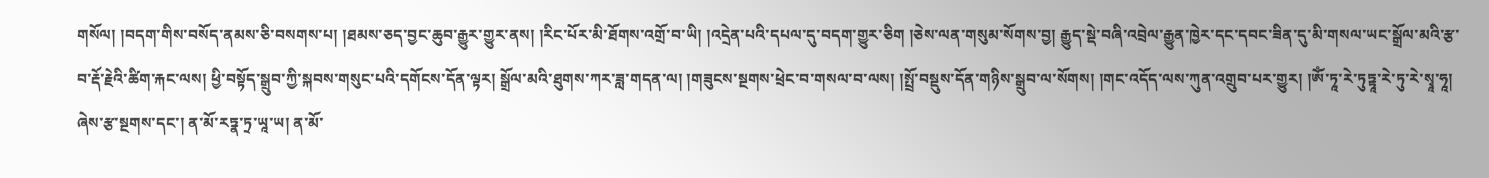གསོལ། །བདག་གིས་བསོད་ནམས་ཅི་བསགས་པ། །ཐམས་ཅད་བྱང་ཆུབ་རྒྱུར་གྱུར་ནས། །རིང་པོར་མི་ཐོགས་འགྲོ་བ་ཡི། །འདྲེན་པའི་དཔལ་དུ་བདག་གྱུར་ཅིག །ཅེས་ལན་གསུམ་སོགས་བྱ། རྒྱུད་སྡེ་བཞི་འབྲེལ་རྒྱུན་ཁྱེར་དང་དབང་ཟིན་དུ་མི་གསལ་ཡང་སྒྲོལ་མའི་རྩ་བ་རྡོ་རྗེའི་ཚིག་རྐང་ལས། ཕྱི་བསྟོད་སྒྲུབ་ཀྱི་སྐབས་གསུང་པའི་དགོངས་དོན་ལྟར། སྒྲོལ་མའི་ཐུགས་ཀར་ཟླ་གདན་ལ། །གཟུངས་སྔགས་ཕྲེང་བ་གསལ་བ་ལས། །སྤྲོ་བསྡུས་དོན་གཉིས་སྒྲུབ་ལ་སོགས། །གང་འདོད་ལས་ཀུན་འགྲུབ་པར་གྱུར། །ཨོཾ་ཏཱ་རེ་ཏུཏྟཱ་རེ་ཏུ་རེ་སྭཱ་ཧཱ། ཞེས་རྩ་སྔགས་དང་། ན་མོ་རཏྣ་ཏྲ་ཡཱ་ཡ། ན་མོ་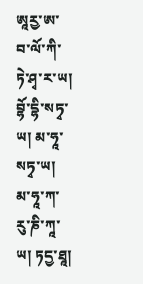ཨཱརྱ་ཨ་བ་ལོ་ཀི་ཏེ་ཤྭ་ར་ཡ། བྷོ་དྷི་སཏྭ་ཡ། མ་ཧཱ་སཏྭ་ཡ། མ་ཧཱ་ཀ་རུ་ཎི་ཀཱ་ཡ། ཏདྱ་ཐཱ།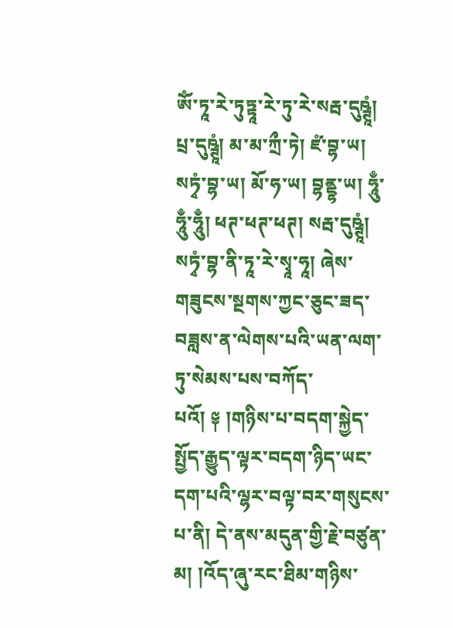ཨོཾ་ཏཱ་རེ་ཏུཏྟཱ་རེ་ཏུ་རེ་སརྦ་དུཥྚཱཾ། པྲ་དུཥྚཱཾ། མ་མ་ཀྲྀ་ཏེ། ཛཾ་བྷ་ཡ། སཏྭཾ་བྷ་ཡ། མོ་ཧ་ཡ། བྷནྡྷ་ཡ། ཧཱུྃ་ཧཱུྃ་ཧཱུྃ། ཕཊ་ཕཊ་ཕཊ། སརྦ་དུཥྚཱཾ། སཏྭཾ་བྷ་ནི་ཏཱ་རེ་སྭཱ་ཧཱ། ཞེས་གཟུངས་སྔགས་ཀྱང་ཅུང་ཟད་བཟླས་ན་ལེགས་པའི་ཡན་ལག་ཏུ་སེམས་པས་བཀོད་པའོ། ༈ །གཉིས་པ་བདག་སྐྱེད་སྤྱོད་རྒྱུད་ལྟར་བདག་ཉིད་ཡང་དག་པའི་ལྷར་བལྟ་བར་གསུངས་པ་ནི། དེ་ནས་མདུན་གྱི་རྗེ་བཙུན་མ། །འོད་ཞུ་རང་ཐིམ་གཉིས་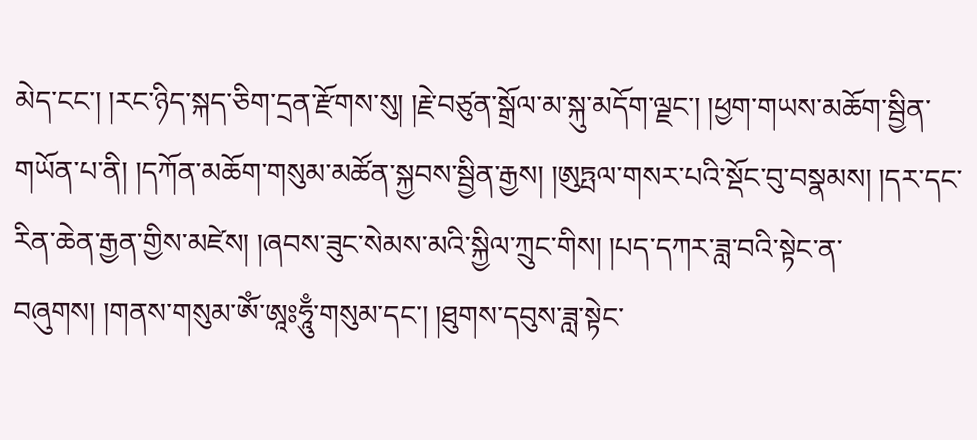མེད་ངང་། །རང་ཉིད་སྐད་ཅིག་དྲན་རྫོགས་སུ། །རྗེ་བཙུན་སྒྲོལ་མ་སྐུ་མདོག་ལྗང་། །ཕྱག་གཡས་མཆོག་སྦྱིན་གཡོན་པ་ནི། །དཀོན་མཆོག་གསུམ་མཚོན་སྐྱབས་སྦྱིན་རྒྱས། །ཨུཏྤལ་གསར་པའི་སྡོང་བུ་བསྣམས། །དར་དང་རིན་ཆེན་རྒྱན་གྱིས་མཛེས། །ཞབས་ཟུང་སེམས་མའི་སྐྱིལ་ཀྲུང་གིས། །པད་དཀར་ཟླ་བའི་སྟེང་ན་བཞུགས། །གནས་གསུམ་ཨོཾ་ཨཱཿཧཱུྃ་གསུམ་དང་། །ཐུགས་དབུས་ཟླ་སྟེང་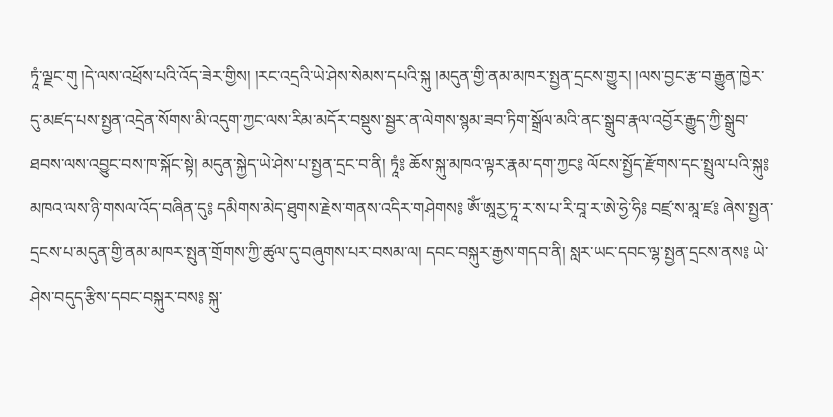ཏཱཾ་ལྗང་གུ །དེ་ལས་འཕྲོས་པའི་འོད་ཟེར་གྱིས། །རང་འདྲའི་ཡེ་ཤེས་སེམས་དཔའི་སྐུ །མདུན་གྱི་ནམ་མཁར་སྤྱན་དྲངས་གྱུར། །ལས་བྱང་རྩ་བ་རྒྱུན་ཁྱེར་དུ་མཛད་པས་སྤྱན་འདྲེན་སོགས་མི་འདུག་ཀྱང་ལས་རིམ་མདོར་བསྡུས་སྦྱར་ན་ལེགས་སྙམ་ཟབ་ཏིག་སྒྲོལ་མའི་ནང་སྒྲུབ་རྣལ་འབྱོར་རྒྱུད་ཀྱི་སྒྲུབ་ཐབས་ལས་འབྱུང་བས་ཁ་སྐོང་སྟེ། མདུན་སྐྱེད་ཡེ་ཤེས་པ་སྤྱན་དྲང་བ་ནི། ཏཱཾ༔ ཆོས་སྐུ་མཁའ་ལྟར་རྣམ་དག་ཀྱང༔ ལོངས་སྤྱོད་རྫོགས་དང་སྤྲུལ་པའི་སྐུ༔ མཁའ་ལས་ཉི་གསལ་འོད་བཞིན་དུ༔ དམིགས་མེད་ཐུགས་རྗེས་གནས་འདིར་གཤེགས༔ ཨོཾ་ཨཱརྱ་ཏཱ་ར་ས་པ་རི་བཱ་ར་ཨེ་ཧྱེ་ཧི༔ བཛྲ་ས་མཱ་ཛ༔ ཞེས་སྤྱན་དྲངས་པ་མདུན་གྱི་ནམ་མཁར་སྤུན་གྲོགས་ཀྱི་ཚུལ་དུ་བཞུགས་པར་བསམ་ལ། དབང་བསྐུར་རྒྱས་གདབ་ནི། སླར་ཡང་དབང་ལྷ་སྤྱན་དྲངས་ནས༔ ཡེ་ཤེས་བདུད་རྩིས་དབང་བསྐུར་བས༔ སྐུ་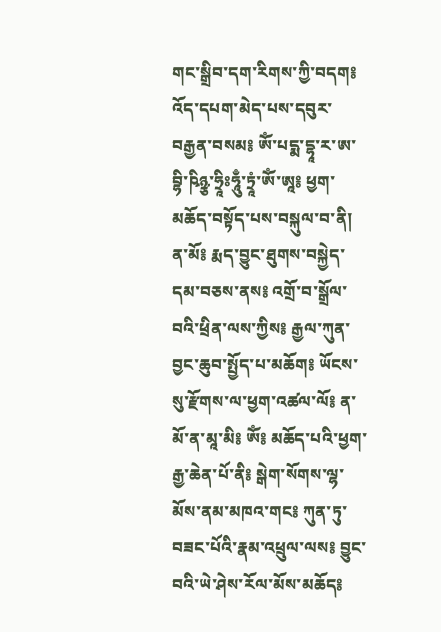གང་སྒྲིབ་དག་རིགས་ཀྱི་བདག༔ འོད་དཔག་མེད་པས་དབུར་བརྒྱན་བསམ༔ ཨོཾ་པདྨ་དྷཱ་ར་ཨ་བྷི་ཥིཉྩ་ཧྲཱིཿཧཱུྃ་ཏྲཱཾ་ཨོཾ་ཨཱ༔ ཕྱག་མཆོད་བསྟོད་པས་བསྐུལ་བ་ནི། ན་མོ༔ རྨད་བྱུང་ཐུགས་བསྐྱེད་དམ་བཅས་ནས༔ འགྲོ་བ་སྒྲོལ་བའི་ཕྲིན་ལས་ཀྱིས༔ རྒྱལ་ཀུན་བྱང་ཆུབ་སྤྱོད་པ་མཆོག༔ ཡོངས་སུ་རྫོགས་ལ་ཕྱག་འཚལ་ལོ༔ ན་མོ་ན་མཱ་མི༔ ཨོཾ༔ མཆོད་པའི་ཕྱག་རྒྱ་ཆེན་པོ་ནི༔ སྒེག་སོགས་ལྷ་མོས་ནམ་མཁའ་གང༔ ཀུན་ཏུ་བཟང་པོའི་རྣམ་འཕྲུལ་ལས༔ བྱུང་བའི་ཡེ་ཤེས་རོལ་མོས་མཆོད༔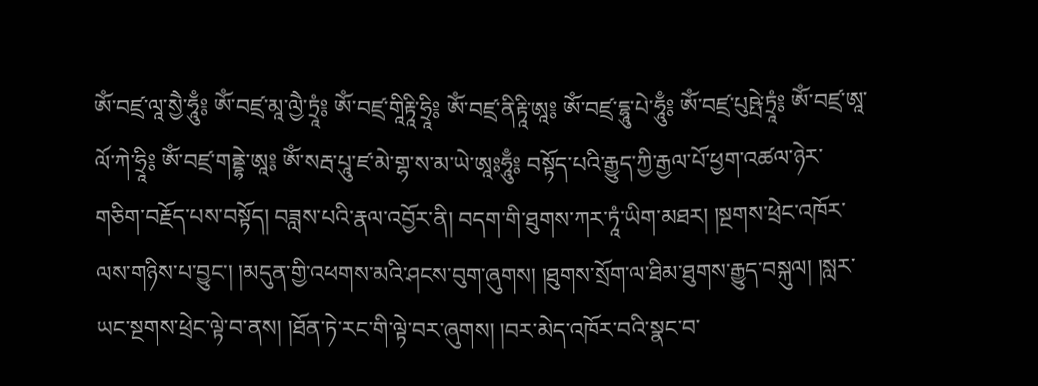ཨོཾ་བཛྲ་ལཱ་སྱཻ་ཧཱུྃ༔ ཨོཾ་བཛྲ་མཱ་ལྱཻ་ཏྲཱཾ༔ ཨོཾ་བཛྲ་གཱིརྟཱི་ཧྲཱི༔ ཨོཾ་བཛྲ་ནིརྟཱི་ཨཱ༔ ཨོཾ་བཛྲ་དྷཱུ་པེ་ཧཱུྃ༔ ཨོཾ་བཛྲ་པུཥྤེ་ཏྲཱཾ༔ ཨོཾ་བཛྲ་ཨཱ་ལོ་ཀེ་ཧྲཱི༔ ཨོཾ་བཛྲ་གནྡྷེ་ཨཱ༔ ཨོཾ་སརྦ་པཱུ་ཛ་མེ་གྷ་ས་མ་ཡེ་ཨཱཿཧཱུྃ༔ བསྟོད་པའི་རྒྱུད་ཀྱི་རྒྱལ་པོ་ཕྱག་འཚལ་ཉེར་གཅིག་བརྗོད་པས་བསྟོད། བཟླས་པའི་རྣལ་འབྱོར་ནི། བདག་གི་ཐུགས་ཀར་ཏཱཾ་ཡིག་མཐར། །སྔགས་ཕྲེང་འཁོར་ལས་གཉིས་པ་བྱུང་། །མདུན་གྱི་འཕགས་མའི་ཤངས་བུག་ཞུགས། །ཐུགས་སྲོག་ལ་ཐིམ་ཐུགས་རྒྱུད་བསྐུལ། །སླར་ཡང་སྔགས་ཕྲེང་ལྟེ་བ་ནས། །ཐོན་ཏེ་རང་གི་ལྟེ་བར་ཞུགས། །བར་མེད་འཁོར་བའི་སྣང་བ་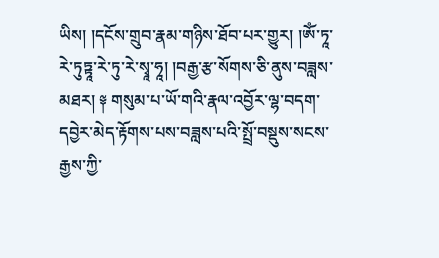ཡིས། །དངོས་གྲུབ་རྣམ་གཉིས་ཐོབ་པར་གྱུར། །ཨོཾ་ཏཱ་རེ་ཏུཏྟཱ་རེ་ཏུ་རེ་སྭཱ་ཧཱ། །བརྒྱ་རྩ་སོགས་ཅི་ནུས་བཟླས་མཐར། ༈ གསུམ་པ་ཡོ་གའི་རྣལ་འབྱོར་ལྷ་བདག་དབྱེར་མེད་རྟོགས་པས་བཟླས་པའི་སྤྲོ་བསྡུས་སངས་རྒྱས་ཀྱི་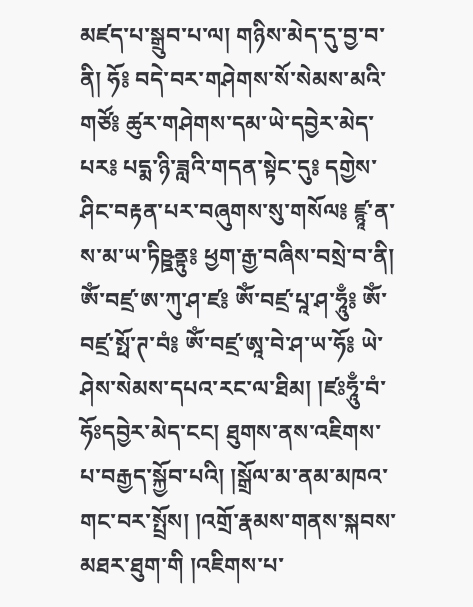མཛད་པ་སྒྲུབ་པ་ལ། གཉིས་མེད་དུ་བྱ་བ་ནི། ཧོ༔ བདེ་བར་གཤེགས་སོ་སེམས་མའི་གཙོ༔ ཚུར་གཤེགས་དམ་ཡེ་དབྱེར་མེད་པར༔ པདྨ་ཉི་ཟླའི་གདན་སྟེང་དུ༔ དགྱེས་ཤིང་བརྟན་པར་བཞུགས་སུ་གསོལ༔ ཛྙཱ་ན་ས་མ་ཡ་ཏིཥྛནྟུ༔ ཕྱག་རྒྱ་བཞིས་བསྲེ་བ་ནི། ཨོཾ་བཛྲ་ཨ་ཀུ་ཤ་ཛ༔ ཨོཾ་བཛྲ་པཱ་ཤ་ཧཱུྃ༔ ཨོཾ་བཛྲ་སྥོ་ཊ་བཾ༔ ཨོཾ་བཛྲ་ཨཱ་བེ་ཤ་ཡ་ཧོ༔ ཡེ་ཤེས་སེམས་དཔའ་རང་ལ་ཐིམ། །ཛཿཧཱུྃ་བཾ་ཧོཿདབྱེར་མེད་ངང། ཐུགས་ནས་འཇིགས་པ་བརྒྱད་སྐྱོབ་པའི། །སྒྲོལ་མ་ནམ་མཁའ་གང་བར་སྤྲོས། །འགྲོ་རྣམས་གནས་སྐབས་མཐར་ཐུག་གི །འཇིགས་པ་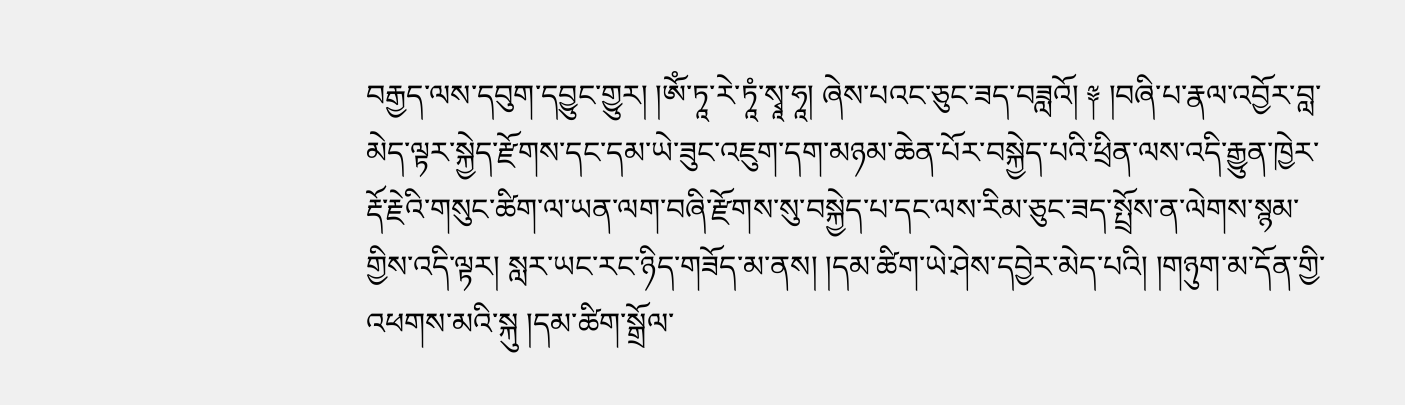བརྒྱད་ལས་དབུག་དབྱུང་གྱུར། །ཨོཾ་ཏཱ་རེ་ཏཱཾ་སྭཱ་ཧཱ། ཞེས་པའང་ཅུང་ཟད་བཟླའོ། ༈ །བཞི་པ་རྣལ་འབྱོར་བླ་མེད་ལྟར་སྐྱེད་རྫོགས་དང་དམ་ཡེ་ཟུང་འཇུག་དག་མཉམ་ཆེན་པོར་བསྐྱེད་པའི་ཕྲིན་ལས་འདི་རྒྱུན་ཁྱེར་རྡོ་རྗེའི་གསུང་ཚིག་ལ་ཡན་ལག་བཞི་རྫོགས་སུ་བསྐྱེད་པ་དང་ལས་རིམ་ཅུང་ཟད་སྤྲོས་ན་ལེགས་སྙམ་གྱིས་འདི་ལྟར། སླར་ཡང་རང་ཉིད་གཟོད་མ་ནས། །དམ་ཚིག་ཡེ་ཤེས་དབྱེར་མེད་པའི། །གཉུག་མ་དོན་གྱི་འཕགས་མའི་སྐུ །དམ་ཚིག་སྒྲོལ་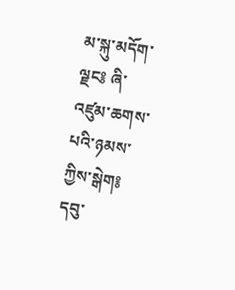མ་སྐུ་མདོག་ལྗང༔ ཞི་འཛུམ་ཆགས་པའི་ཉམས་ཀྱིས་སྒེག༔ དབུ་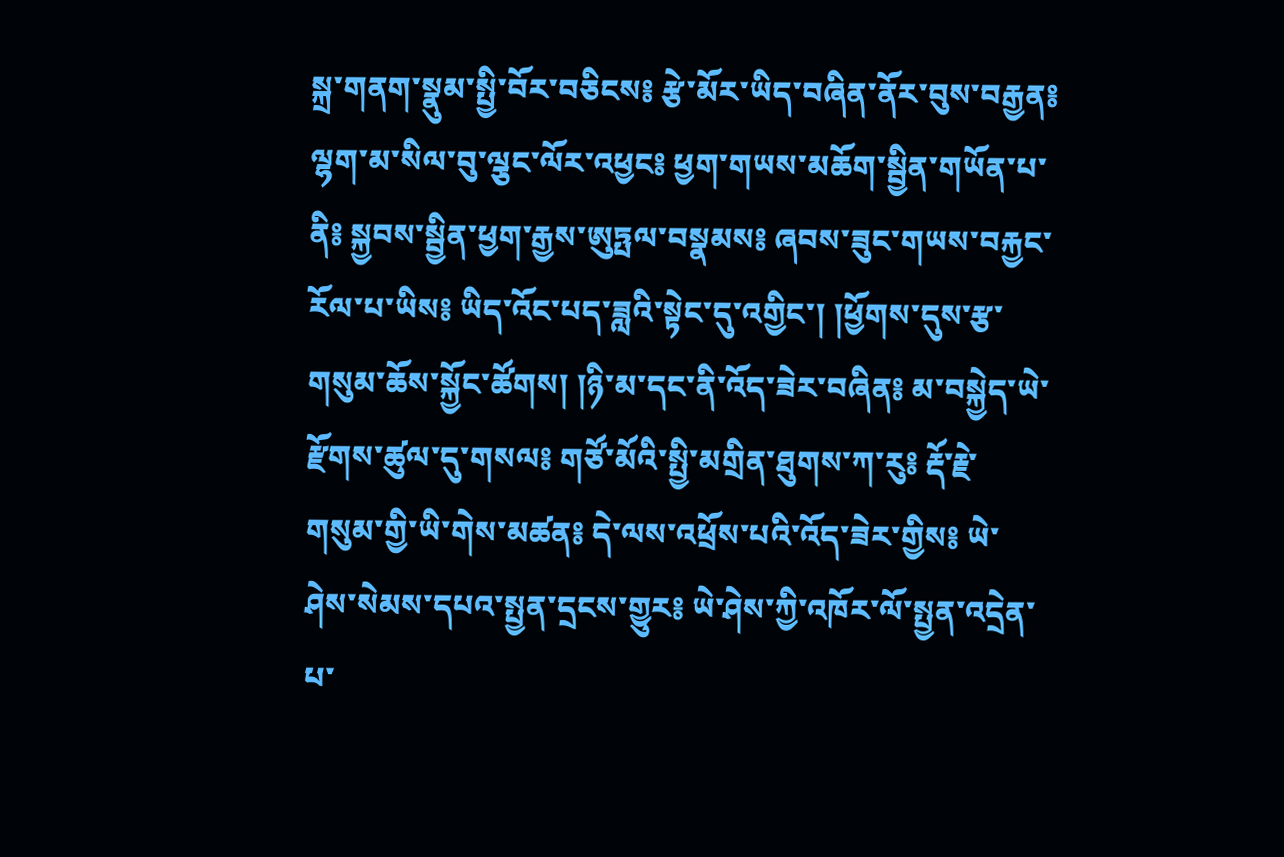སྐྲ་གནག་སྣུམ་སྤྱི་བོར་བཅིངས༔ རྩེ་མོར་ཡིད་བཞིན་ནོར་བུས་བརྒྱན༔ ལྷག་མ་སིལ་བུ་ལྕང་ལོར་འཕྱང༔ ཕྱག་གཡས་མཆོག་སྦྱིན་གཡོན་པ་ནི༔ སྐྱབས་སྦྱིན་ཕྱག་རྒྱས་ཨུཏྤལ་བསྣམས༔ ཞབས་ཟུང་གཡས་བརྐྱང་རོལ་པ་ཡིས༔ ཡིད་འོང་པད་ཟླའི་སྟེང་དུ་འགྱིང་། །ཕྱོགས་དུས་རྩ་གསུམ་ཆོས་སྐྱོང་ཚོགས། །ཉི་མ་དང་ནི་འོད་ཟེར་བཞིན༔ མ་བསྐྱེད་ཡེ་རྫོགས་ཚུལ་དུ་གསལ༔ གཙོ་མོའི་སྤྱི་མགྲིན་ཐུགས་ཀ་རུ༔ རྡོ་རྗེ་གསུམ་གྱི་ཡི་གེས་མཚན༔ དེ་ལས་འཕྲོས་པའི་འོད་ཟེར་གྱིས༔ ཡེ་ཤེས་སེམས་དཔའ་སྤྱན་དྲངས་གྱུར༔ ཡེ་ཤེས་ཀྱི་འཁོར་ལོ་སྤྱན་འདྲེན་པ་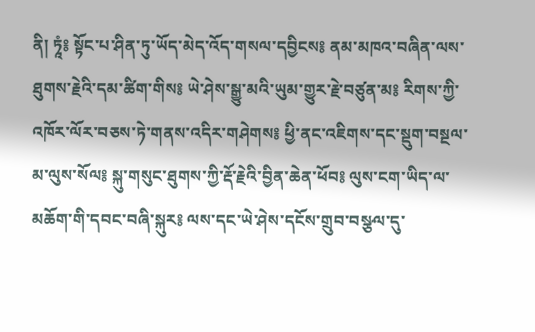ནི། ཏཱཾ༔ སྟོང་པ་ཤིན་ཏུ་ཡོད་མེད་འོད་གསལ་དབྱིངས༔ ནམ་མཁའ་བཞིན་ལས་ཐུགས་རྗེའི་དམ་ཚིག་གིས༔ ཡེ་ཤེས་སྒྱུ་མའི་ཡུམ་གྱུར་རྗེ་བཙུན་མ༔ རིགས་ཀྱི་འཁོར་ལོར་བཅས་ཏེ་གནས་འདིར་གཤེགས༔ ཕྱི་ནང་འཇིགས་དང་སྡུག་བསྔལ་མ་ལུས་སོལ༔ སྐུ་གསུང་ཐུགས་ཀྱི་རྡོ་རྗེའི་བྱིན་ཆེན་ཕོབ༔ ལུས་ངག་ཡིད་ལ་མཆོག་གི་དབང་བཞི་སྐུར༔ ལས་དང་ཡེ་ཤེས་དངོས་གྲུབ་བསྩལ་དུ་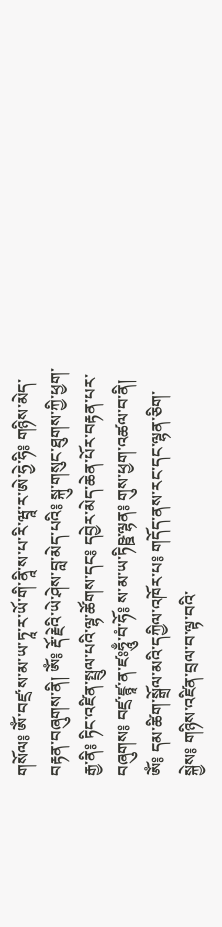གསོལ༔ ཨོཾ་བཛྲ་ས་མ་ཡ་ཏཱ་ར་ཡོ་གི་ནཱི་ས་པ་རི་ཝཱ་ར་ཨེ་ཧྱེ་ཧི༔ གཉིས་མེད་བརྟན་བཞུགས་ནི། ཨོཾ༔ རྡོ་རྗེའི་ཡེ་ཤེས་བླ་མེད་པའི༔ སྐུ་གསུང་ཐུགས་ཀྱི་ཕྱག་རྒྱ་ནི༔ ཏིང་འཛིན་སྤྲུལ་པའི་ལྷ་ཚོགས་དང༔ དབྱེར་མེད་ཆེན་པོར་བརྟན་པར་བཞུགས༔ བཛྲ་ཛྙཱ་ན་ཛཿཧཱུྃ་བཾ་ཧོ༔ ས་མ་ཡ་ཏིཥྛ་ལྷན༔ གུས་ཕྱག་འཚལ་བ་ནི། ཨོཾ༔ དམ་ཚིག་སྒྲོལ་མའི་དཀྱིལ་འཁོར་པ༔ གདོད་ནས་རང་དང་ལྷན་ཅིག་སྐྱེས༔ གཉིས་འཛིན་བྲལ་བ་ལྟ་བའི་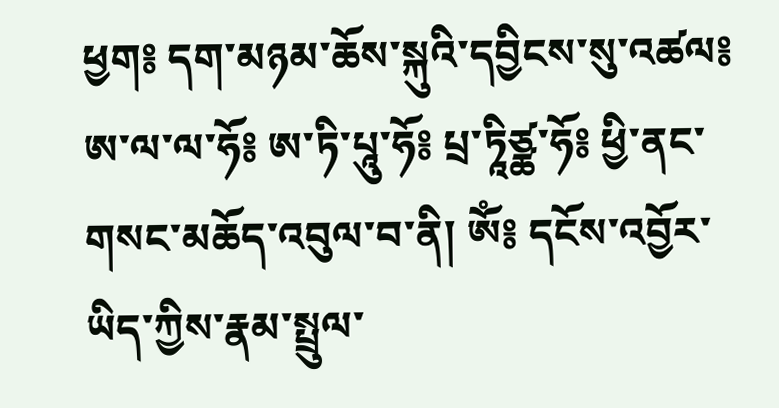ཕྱག༔ དག་མཉམ་ཆོས་སྐུའི་དབྱིངས་སུ་འཚལ༔ ཨ་ལ་ལ་ཧོ༔ ཨ་ཏི་པཱུ་ཧོ༔ པྲ་ཏཱིཙྪ་ཧོ༔ ཕྱི་ནང་གསང་མཆོད་འབུལ་བ་ནི། ཨོཾ༔ དངོས་འབྱོར་ཡིད་ཀྱིས་རྣམ་སྤྲུལ་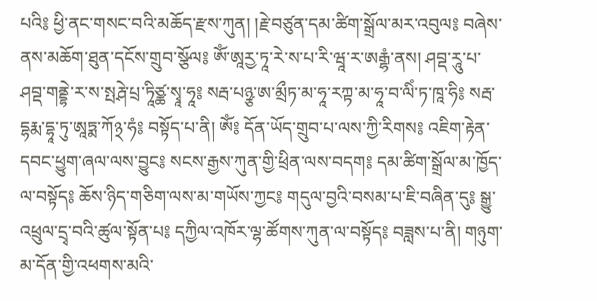པའི༔ ཕྱི་ནང་གསང་བའི་མཆོད་རྫས་ཀུན། །རྗེ་བཙུན་དམ་ཚིག་སྒྲོལ་མར་འབུལ༔ བཞེས་ནས་མཆོག་ཐུན་དངོས་གྲུབ་སྩོལ༔ ཨོཾ་ཨཱརྱ་ཏཱ་རེ་ས་པ་རི་ཝཱ་ར་ཨརྒྷཾ་ནས། ཤབྡ་རཱུ་པ་ཤབྡ་གནྡྷེ་ར་ས་སྤརྴེ་པྲ་ཏཱིཙྪ་སྭཱ་ཧཱ༔ སརྦ་པཉྩ་ཨ་མྲྀཏ་མ་ཧཱ་རཀྟ་མ་ཧཱ་བ་ལིཾ་ཏ་ཁཱ་ཧི༔ སརྦ་དྷརྨ་དྷཱ་ཏུ་ཨཱཏྨ་ཀོ྅་ཧཾ༔ བསྟོད་པ་ནི། ཨོཾ༔ དོན་ཡོད་གྲུབ་པ་ལས་ཀྱི་རིགས༔ འཇིག་རྟེན་དབང་ཕྱུག་ཞལ་ལས་བྱུང༔ སངས་རྒྱས་ཀུན་གྱི་ཕྲིན་ལས་བདག༔ དམ་ཚིག་སྒྲོལ་མ་ཁྱོད་ལ་བསྟོད༔ ཆོས་ཉིད་གཅིག་ལས་མ་གཡོས་ཀྱང༔ གདུལ་བྱའི་བསམ་པ་ཇི་བཞིན་དུ༔ སྒྱུ་འཕྲུལ་དྲྭ་བའི་ཚུལ་སྟོན་པ༔ དཀྱིལ་འཁོར་ལྷ་ཚོགས་ཀུན་ལ་བསྟོད༔ བཟླས་པ་ནི། གཉུག་མ་དོན་གྱི་འཕགས་མའི་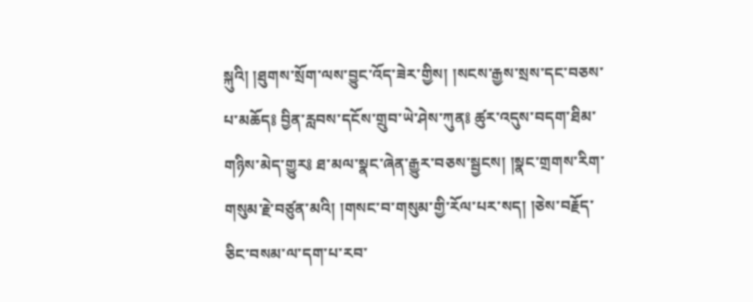སྐུའི། །ཐུགས་སྲོག་ལས་བྱུང་འོད་ཟེར་གྱིས། །སངས་རྒྱས་སྲས་དང་བཅས་པ་མཆོད༔ བྱིན་རླབས་དངོས་གྲུབ་ཡེ་ཤེས་ཀུན༔ ཚུར་འདུས་བདག་ཐིམ་གཉིས་མེད་གྱུར༔ ཐ་མལ་སྣང་ཞེན་རྒྱུར་བཅས་སྦྱངས། །སྣང་གྲགས་རིག་གསུམ་རྗེ་བཙུན་མའི། །གསང་བ་གསུམ་གྱི་རོལ་པར་སད། །ཅེས་བརྗོད་ཅིང་བསམ་ལ་དག་པ་རབ་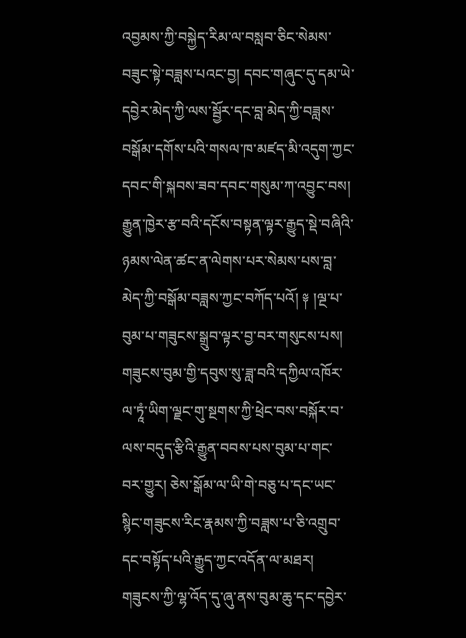འབྱམས་ཀྱི་བསྐྱེད་རིམ་ལ་བསླབ་ཅིང་སེམས་བཟུང་སྟེ་བཟླས་པའང་བྱ། དབང་གཞུང་དུ་དམ་ཡེ་དབྱེར་མེད་ཀྱི་ལས་སྦྱོར་དང་བླ་མེད་ཀྱི་བཟླས་བསྒོམ་དགོས་པའི་གསལ་ཁ་མཛད་མི་འདུག་ཀྱང་དབང་གི་སྐབས་ཟབ་དབང་གསུམ་ཀ་འབྱུང་བས། རྒྱུན་ཁྱེར་རྩ་བའི་དངོས་བསྟན་ལྟར་རྒྱུད་སྡེ་བཞིའི་ཉམས་ལེན་ཚང་ན་ལེགས་པར་སེམས་པས་བླ་མེད་ཀྱི་བསྒོམ་བཟླས་ཀྱང་བཀོད་པའོ། ༈ །ལྔ་པ་བུམ་པ་གཟུངས་སྒྲུབ་ལྟར་བྱ་བར་གསུངས་པས། གཟུངས་བུམ་གྱི་དབུས་སུ་ཟླ་བའི་དཀྱིལ་འཁོར་ལ་ཏཱཾ་ཡིག་ལྗང་གུ་སྔགས་ཀྱི་ཕྲེང་བས་བསྐོར་བ་ལས་བདུད་རྩིའི་རྒྱུན་བབས་པས་བུམ་པ་གང་བར་གྱུར། ཅེས་སྒོམ་ལ་ཡི་གེ་བཅུ་པ་དང་ཡང་སྙིང་གཟུངས་རིང་རྣམས་ཀྱི་བཟླས་པ་ཅི་འགྲུབ་དང་བསྟོད་པའི་རྒྱུད་ཀྱང་འདོན་ལ་མཐར། གཟུངས་ཀྱི་ལྷ་འོད་དུ་ཞུ་ནས་བུམ་ཆུ་དང་དབྱེར་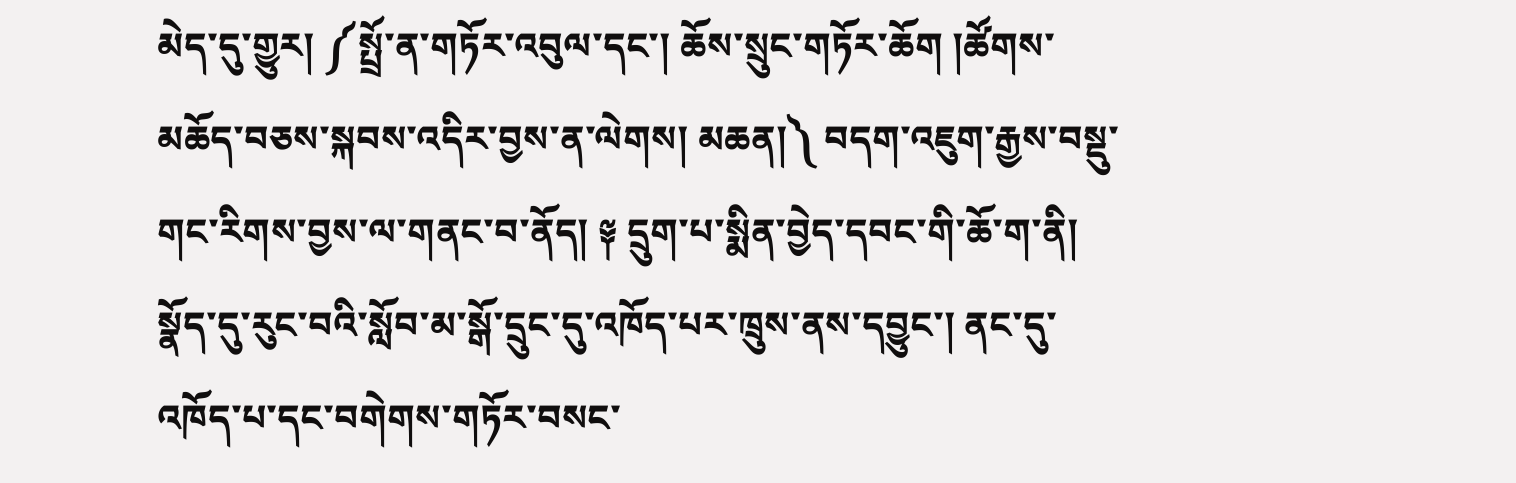མེད་དུ་གྱུར། ༼སྤྲོ་ན་གཏོར་འབུལ་དང་། ཆོས་སྲུང་གཏོར་ཆོག །ཚོགས་མཆོད་བཅས་སྐབས་འདིར་བྱས་ན་ལེགས། མཆན།༽ བདག་འཇུག་རྒྱས་བསྡུ་གང་རིགས་བྱས་ལ་གནང་བ་ནོད། ༈ དྲུག་པ་སྨིན་བྱེད་དབང་གི་ཆོ་ག་ནི། སྣོད་དུ་རུང་བའི་སློབ་མ་སྒོ་དྲུང་དུ་འཁོད་པར་ཁྲུས་ནས་དབྱུང་། ནང་དུ་འཁོད་པ་དང་བགེགས་གཏོར་བསང་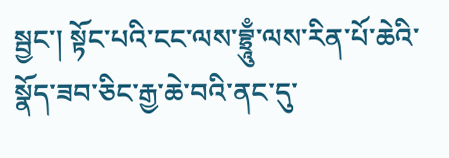སྦྱང་། སྟོང་པའི་ངང་ལས་བྷྲཱུྃ་ལས་རིན་པོ་ཆེའི་སྣོད་ཟབ་ཅིང་རྒྱ་ཆེ་བའི་ནང་དུ་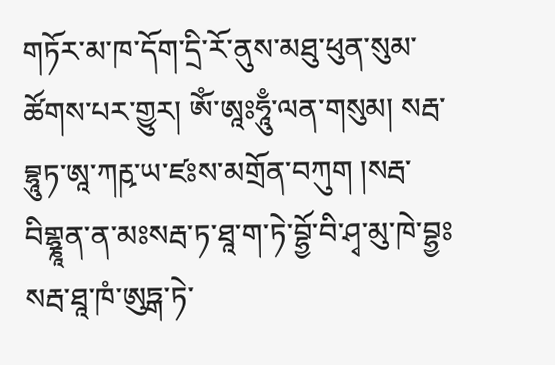གཏོར་མ་ཁ་དོག་དྲི་རོ་ནུས་མཐུ་ཕུན་སུམ་ཚོགས་པར་གྱུར། ཨོཾ་ཨཱཿཧཱུྃ་ལན་གསུམ། སརྦ་བྷཱུཏ་ཨཱ་ཀརྵ་ཡ་ཛཿས་མགྲོན་བཀུག །སརྦ་བིགྷྣཱན་ན་མཿསརྦ་ཏ་ཐཱ་ག་ཏེ་བྷྱོ་བི་ཤྭ་མུ་ཁེ་བྷྱཿསརྦ་ཐཱ་ཁཾ་ཨུཏྒ་ཏེ་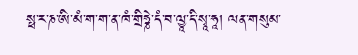སྥ་ར་ཎ་ཨི་མཾ་ག་ག་ན་ཁཾ་གྲིཧྞེ་དཾ་བ་ལྱཱ་དི་སྭཱ་ཧཱ། ལན་གསུམ་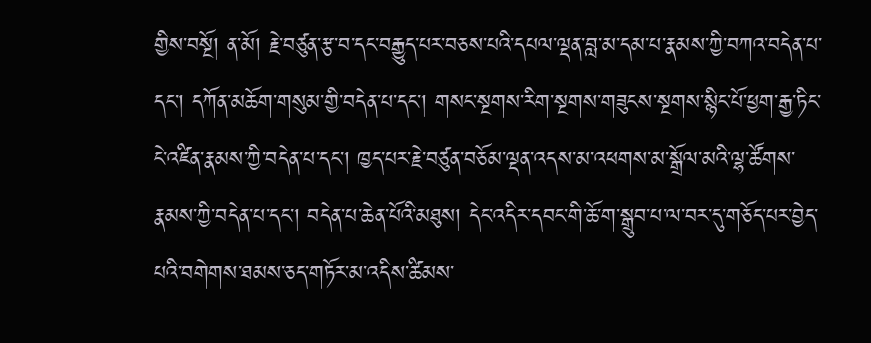གྱིས་བསྔོ། ན་མོ། རྗེ་བཙུན་རྩ་བ་དང་བརྒྱུད་པར་བཅས་པའི་དཔལ་ལྡན་བླ་མ་དམ་པ་རྣམས་ཀྱི་བཀའ་བདེན་པ་དང་། དཀོན་མཆོག་གསུམ་གྱི་བདེན་པ་དང་། གསང་སྔགས་རིག་སྔགས་གཟུངས་སྔགས་སྙིང་པོ་ཕྱག་རྒྱ་ཏིང་ངེ་འཛིན་རྣམས་ཀྱི་བདེན་པ་དང་། ཁྱད་པར་རྗེ་བཙུན་བཅོམ་ལྡན་འདས་མ་འཕགས་མ་སྒྲོལ་མའི་ལྷ་ཚོགས་རྣམས་ཀྱི་བདེན་པ་དང་། བདེན་པ་ཆེན་པོའི་མཐུས། དེང་འདིར་དབང་གི་ཆོ་ག་སྒྲུབ་པ་ལ་བར་དུ་གཅོད་པར་བྱེད་པའི་བགེགས་ཐམས་ཅད་གཏོར་མ་འདིས་ཚིམས་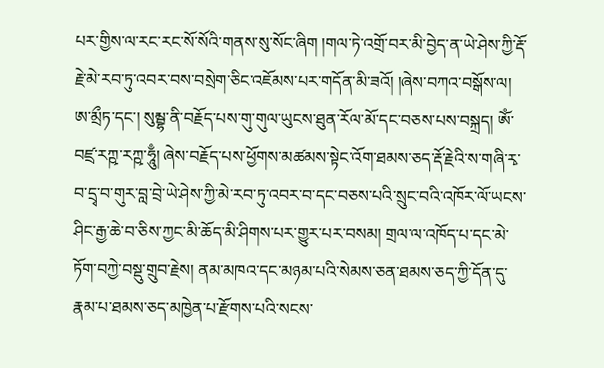པར་གྱིས་ལ་རང་རང་སོ་སོའི་གནས་སུ་སོང་ཞིག །གལ་ཏེ་འགྲོ་བར་མི་བྱེད་ན་ཡེ་ཤེས་ཀྱི་རྡོ་རྗེ་མེ་རབ་ཏུ་འབར་བས་བསྲེག་ཅིང་འཇོམས་པར་གདོན་མི་ཟའོ། །ཞེས་བཀའ་བསྒོས་ལ། ཨ་མྲྀཏ་དང་། སུམྦྷ་ནི་བརྗོད་པས་གུ་གུལ་ཡུངས་ཐུན་རོལ་མོ་དང་བཅས་པས་བསྐྲད། ཨོཾ་བཛྲ་རཀྵ་རཀྵ་ཧཱུྃ། ཞེས་བརྗོད་པས་ཕྱོགས་མཚམས་སྟེང་འོག་ཐམས་ཅད་རྡོ་རྗེའི་ས་གཞི་རྭ་བ་དྲྭ་བ་གུར་བླ་བྲེ་ཡེ་ཤེས་ཀྱི་མེ་རབ་ཏུ་འབར་བ་དང་བཅས་པའི་སྲུང་བའི་འཁོར་ལོ་ཡངས་ཤིང་རྒྱ་ཆེ་བ་ཅིས་ཀྱང་མི་ཆོད་མི་ཤིགས་པར་གྱུར་པར་བསམ། གྲལ་ལ་འཁོད་པ་དང་མེ་ཏོག་བཀྱེ་བསྡུ་གྲུབ་རྗེས། ནམ་མཁའ་དང་མཉམ་པའི་སེམས་ཅན་ཐམས་ཅད་ཀྱི་དོན་དུ་རྣམ་པ་ཐམས་ཅད་མཁྱེན་པ་རྫོགས་པའི་སངས་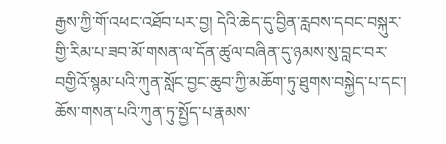རྒྱས་ཀྱི་གོ་འཕང་འཐོབ་པར་བྱ། དེའི་ཆེད་དུ་བྱིན་རླབས་དབང་བསྐུར་གྱི་རིམ་པ་ཟབ་མོ་གསན་ལ་དོན་ཚུལ་བཞིན་དུ་ཉམས་སུ་བླང་བར་བགྱིའོ་སྙམ་པའི་ཀུན་སློང་བྱང་ཆུབ་ཀྱི་མཆོག་ཏུ་ཐུགས་བསྐྱེད་པ་དང་། ཆོས་གསན་པའི་ཀུན་ཏུ་སྤྱོད་པ་རྣམས་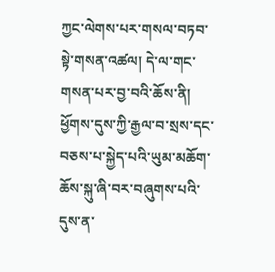ཀྱང་ལེགས་པར་གསལ་བཏབ་སྟེ་གསན་འཚལ། དེ་ལ་གང་གསན་པར་བྱ་བའི་ཆོས་ནི། ཕྱོགས་དུས་ཀྱི་རྒྱལ་བ་སྲས་དང་བཅས་པ་སྐྱེད་པའི་ཡུམ་མཆོག་ཆོས་སྐུ་ཞི་བར་བཞུགས་པའི་དུས་ན་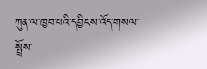ཀུན་ལ་ཁྱབ་པའི་དབྱིངས་འོད་གསལ་སྤྲོས་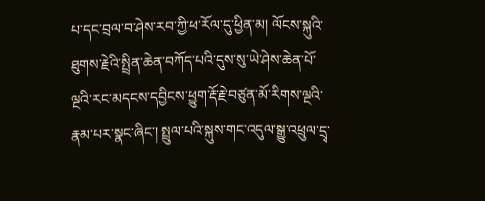པ་དང་བྲལ་བ་ཤེས་རབ་ཀྱི་ཕ་རོལ་དུ་ཕྱིན་མ། ལོངས་སྐུའི་ཐུགས་རྗེའི་སྤྲིན་ཆེན་བཀོད་པའི་དུས་སུ་ཡེ་ཤེས་ཆེན་པོ་ལྔའི་རང་མདངས་དབྱིངས་ཕྱུག་རྡོ་རྗེ་བཙུན་མོ་རིགས་ལྔའི་རྣམ་པར་སྣང་ཞིང་། སྤྲུལ་པའི་སྐུས་གང་འདུལ་སྒྱུ་འཕྲུལ་དྲྭ་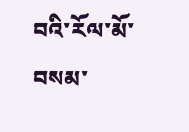བའི་རོལ་མོ་བསམ་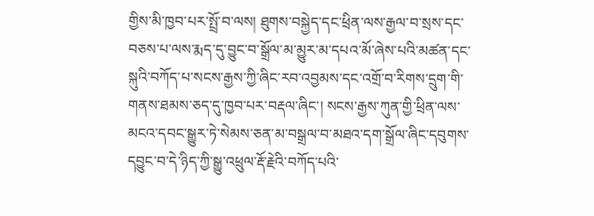གྱིས་མི་ཁྱབ་པར་སྤྲོ་བ་ལས། ཐུགས་བསྐྱེད་དང་ཕྲིན་ལས་རྒྱལ་བ་སྲས་དང་བཅས་པ་ལས་རྨད་དུ་བྱུང་བ་སྒྲོལ་མ་མྱུར་མ་དཔའ་མོ་ཞེས་པའི་མཚན་དང་སྐུའི་བཀོད་པ་སངས་རྒྱས་ཀྱི་ཞིང་རབ་འབྱམས་དང་འགྲོ་བ་རིགས་དྲུག་གི་གནས་ཐམས་ཅད་དུ་ཁྱབ་པར་བརྡལ་ཞིང་། སངས་རྒྱས་ཀུན་གྱི་ཕྲིན་ལས་མངའ་དབང་སྒྱུར་ཏེ་སེམས་ཅན་མ་བསྒྲལ་བ་མཐའ་དག་སྒྲོལ་ཞིང་དབུགས་དབྱུང་བ་དེ་ཉིད་ཀྱི་སྒྱུ་འཕྲུལ་རྡོ་རྗེའི་བཀོད་པའི་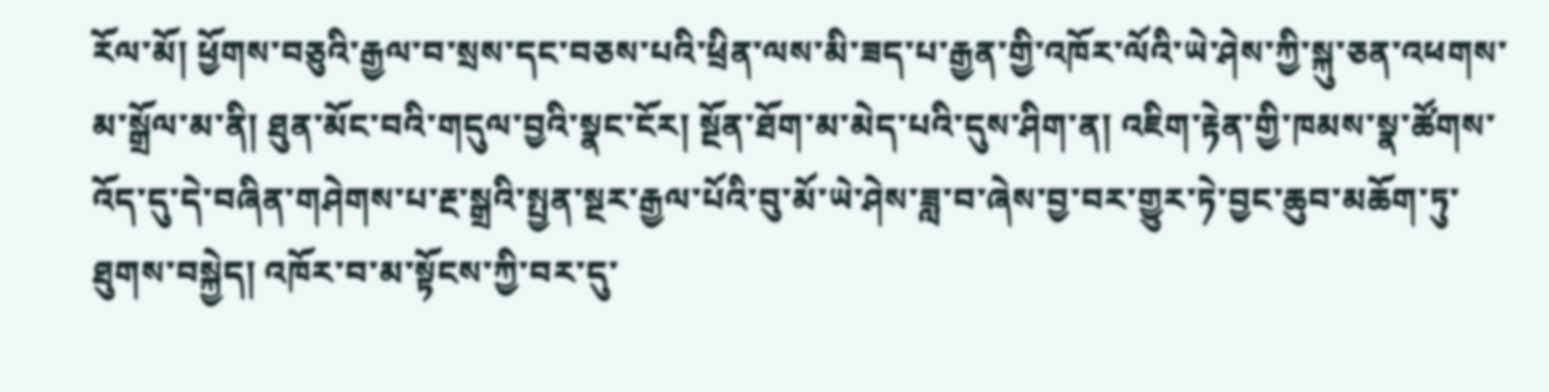རོལ་མོ། ཕྱོགས་བཅུའི་རྒྱལ་བ་སྲས་དང་བཅས་པའི་ཕྲིན་ལས་མི་ཟད་པ་རྒྱན་གྱི་འཁོར་ལོའི་ཡེ་ཤེས་ཀྱི་སྐུ་ཅན་འཕགས་མ་སྒྲོལ་མ་ནི། ཐུན་མོང་བའི་གདུལ་བྱའི་སྣང་ངོར། སྔོན་ཐོག་མ་མེད་པའི་དུས་ཤིག་ན། འཇིག་རྟེན་གྱི་ཁམས་སྣ་ཚོགས་འོད་དུ་དེ་བཞིན་གཤེགས་པ་རྔ་སྒྲའི་སྤྱན་སྔར་རྒྱལ་པོའི་བུ་མོ་ཡེ་ཤེས་ཟླ་བ་ཞེས་བྱ་བར་གྱུར་ཏེ་བྱང་ཆུབ་མཆོག་ཏུ་ཐུགས་བསྐྱེད། འཁོར་བ་མ་སྟོངས་ཀྱི་བར་དུ་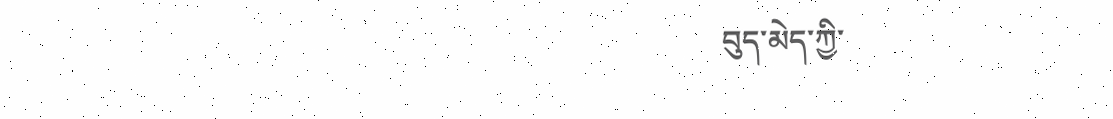བུད་མེད་ཀྱི་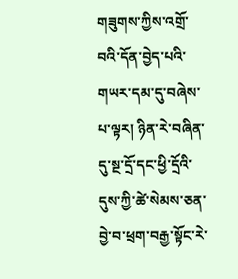གཟུགས་ཀྱིས་འགྲོ་བའི་དོན་བྱེད་པའི་གཡར་དམ་དུ་བཞེས་པ་ལྟར། ཉིན་རེ་བཞིན་དུ་སྔ་དྲོ་དང་ཕྱི་དྲོའི་དུས་ཀྱི་ཚེ་སེམས་ཅན་བྱེ་བ་ཕྲག་བརྒྱ་སྟོང་རེ་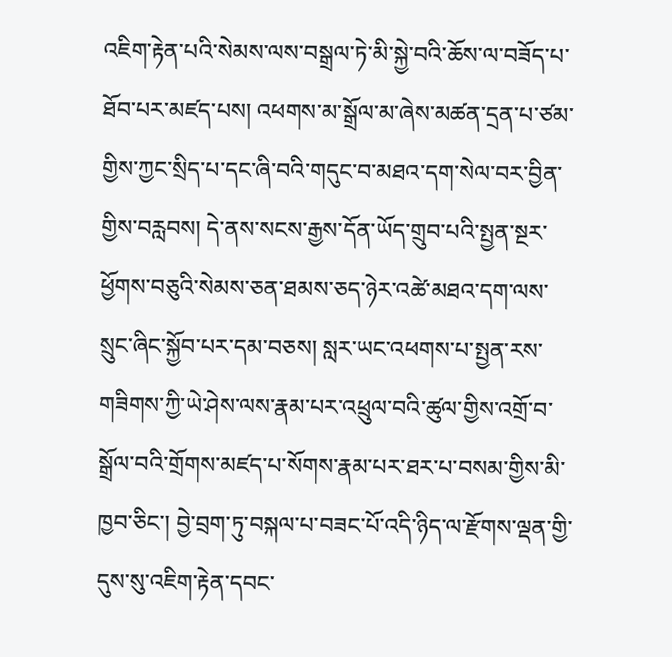འཇིག་རྟེན་པའི་སེམས་ལས་བསྒྲལ་ཏེ་མི་སྐྱེ་བའི་ཆོས་ལ་བཟོད་པ་ཐོབ་པར་མཛད་པས། འཕགས་མ་སྒྲོལ་མ་ཞེས་མཚན་དྲན་པ་ཙམ་གྱིས་ཀྱང་སྲིད་པ་དང་ཞི་བའི་གདུང་བ་མཐའ་དག་སེལ་བར་བྱིན་གྱིས་བརླབས། དེ་ནས་སངས་རྒྱས་དོན་ཡོད་གྲུབ་པའི་སྤྱན་སྔར་ཕྱོགས་བཅུའི་སེམས་ཅན་ཐམས་ཅད་ཉེར་འཚེ་མཐའ་དག་ལས་སྲུང་ཞིང་སྐྱོབ་པར་དམ་བཅས། སླར་ཡང་འཕགས་པ་སྤྱན་རས་གཟིགས་ཀྱི་ཡེ་ཤེས་ལས་རྣམ་པར་འཕྲུལ་བའི་ཚུལ་གྱིས་འགྲོ་བ་སྒྲོལ་བའི་གྲོགས་མཛད་པ་སོགས་རྣམ་པར་ཐར་པ་བསམ་གྱིས་མི་ཁྱབ་ཅིང་། བྱེ་བྲག་ཏུ་བསྐལ་པ་བཟང་པོ་འདི་ཉིད་ལ་རྫོགས་ལྡན་གྱི་དུས་སུ་འཇིག་རྟེན་དབང་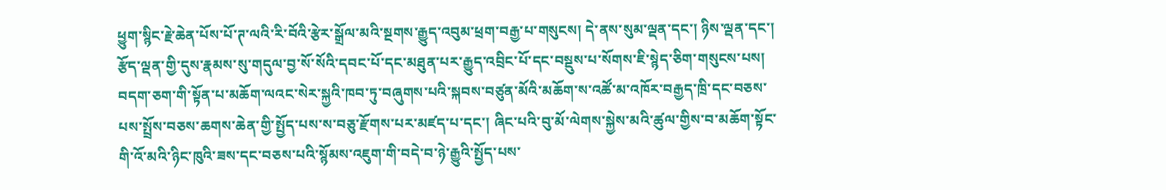ཕྱུག་སྙིང་རྗེ་ཆེན་པོས་པོ་ཊ་ལའི་རི་བོའི་རྩེར་སྒྲོལ་མའི་སྔགས་རྒྱུད་འབུམ་ཕྲག་བརྒྱ་པ་གསུངས། དེ་ནས་སུམ་ལྡན་དང་། ཉིས་ལྡན་དང་། རྩོད་ལྡན་གྱི་དུས་རྣམས་སུ་གདུལ་བྱ་སོ་སོའི་དབང་པོ་དང་མཐུན་པར་རྒྱུད་འབྲིང་པོ་དང་བསྡུས་པ་སོགས་ཇི་སྙེད་ཅིག་གསུངས་པས། བདག་ཅག་གི་སྟོན་པ་མཆོག་ལའང་སེར་སྐྱའི་ཁབ་ཏུ་བཞུགས་པའི་སྐབས་བཙུན་མོའི་མཆོག་ས་འཚོ་མ་འཁོར་བརྒྱད་ཁྲི་དང་བཅས་པས་སྤྲོས་བཅས་ཆགས་ཆེན་གྱི་སྤྱོད་པས་ས་བཅུ་རྫོགས་པར་མཛད་པ་དང་། ཞིང་པའི་བུ་མོ་ལེགས་སྐྱེས་མའི་ཚུལ་གྱིས་བ་མཆོག་སྟོང་གི་འོ་མའི་ཉིང་ཁུའི་ཟས་དང་བཅས་པའི་སྙོམས་འཇུག་གི་བདེ་བ་ཉེ་རྒྱུའི་སྤྱོད་པས་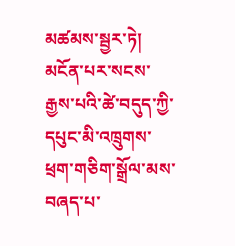མཚམས་སྦྱར་ཏེ། མངོན་པར་སངས་རྒྱས་པའི་ཚེ་བདུད་ཀྱི་དཔུང་མི་འཁྲུགས་ཕྲག་གཅིག་སྒྲོལ་མས་བཞད་པ་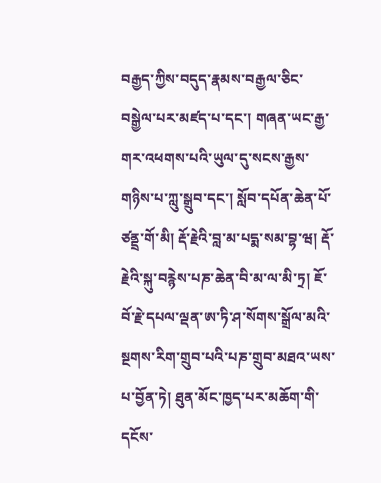བརྒྱད་ཀྱིས་བདུད་རྣམས་བརྒྱལ་ཅིང་བསྒྱེལ་པར་མཛད་པ་དང་། གཞན་ཡང་རྒྱ་གར་འཕགས་པའི་ཡུལ་དུ་སངས་རྒྱས་གཉིས་པ་ཀླུ་སྒྲུབ་དང་། སློབ་དཔོན་ཆེན་པོ་ཙནྡྲ་གོ་མི། རྡོ་རྗེའི་བླ་མ་པདྨ་སམ་བྷ་ཝ། རྡོ་རྗེའི་སྐུ་བརྙེས་པཎ་ཆེན་བི་མ་ལ་མི་ཏྲ། ཇོ་བོ་རྗེ་དཔལ་ལྡན་ཨ་ཏི་ཤ་སོགས་སྒྲོལ་མའི་སྔགས་རིག་གྲུབ་པའི་པཎ་གྲུབ་མཐའ་ཡས་པ་བྱོན་ཏེ། ཐུན་མོང་ཁྱད་པར་མཆོག་གི་དངོས་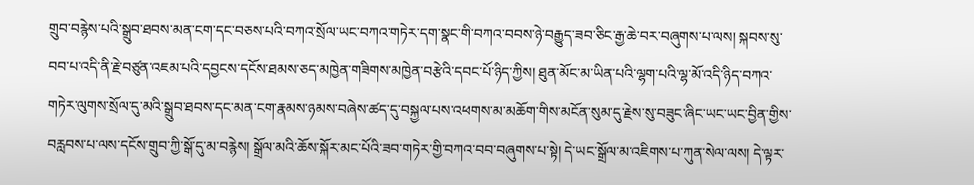གྲུབ་བརྙེས་པའི་སྒྲུབ་ཐབས་མན་ངག་དང་བཅས་པའི་བཀའ་སྲོལ་ཡང་བཀའ་གཏེར་དག་སྣང་གི་བཀའ་བབས་ཉེ་བརྒྱུད་ཟབ་ཅིང་རྒྱ་ཆེ་བར་བཞུགས་པ་ལས། སྐབས་སུ་བབ་པ་འདི་ནི་རྗེ་བཙུན་འཇམ་པའི་དབྱངས་དངོས་ཐམས་ཅད་མཁྱེན་གཟིགས་མཁྱེན་བརྩེའི་དབང་པོ་ཉིད་ཀྱིས། ཐུན་མོང་མ་ཡིན་པའི་ལྷག་པའི་ལྷ་མོ་འདི་ཉིད་བཀའ་གཏེར་ལུགས་སྲོལ་དུ་མའི་སྒྲུབ་ཐབས་དང་མན་ངག་རྣམས་ཉམས་བཞེས་ཚད་དུ་བསྐྱལ་པས་འཕགས་མ་མཆོག་གིས་མངོན་སུམ་དུ་རྗེས་སུ་བཟུང་ཞིང་ཡང་ཡང་བྱིན་གྱིས་བརླབས་པ་ལས་དངོས་གྲུབ་ཀྱི་སྒོ་དུ་མ་བརྙེས། སྒྲོལ་མའི་ཆོས་སྐོར་མང་པོའི་ཟབ་གཏེར་གྱི་བཀའ་བབ་བཞུགས་པ་སྟེ། དེ་ཡང་སྒྲོལ་མ་འཇིགས་པ་ཀུན་སེལ་ལས། དེ་ལྟར་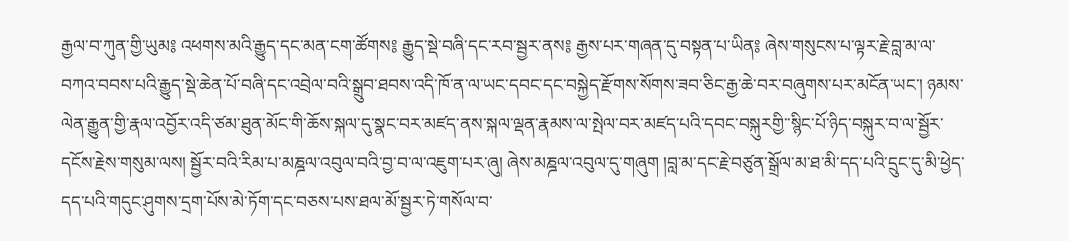རྒྱལ་བ་ཀུན་གྱི་ཡུམ༔ འཕགས་མའི་རྒྱུད་དང་མན་ངག་ཚོགས༔ རྒྱུད་སྡེ་བཞི་དང་རབ་སྦྱར་ནས༔ རྒྱས་པར་གཞན་དུ་བསྟན་པ་ཡིན༔ ཞེས་གསུངས་པ་ལྟར་རྗེ་བླ་མ་ལ་བཀའ་བབས་པའི་རྒྱུད་སྡེ་ཆེན་པོ་བཞི་དང་འབྲེལ་བའི་སྒྲུབ་ཐབས་འདི་ཁོ་ན་ལ་ཡང་དབང་དང་བསྐྱེད་རྫོགས་སོགས་ཟབ་ཅིང་རྒྱ་ཆེ་བར་བཞུགས་པར་མངོན་ཡང་། ཉམས་ལེན་རྒྱུན་གྱི་རྣལ་འབྱོར་འདི་ཙམ་ཐུན་མོང་གི་ཆོས་སྐལ་དུ་སྣང་བར་མཛད་ནས་སྐལ་ལྡན་རྣམས་ལ་སྤེལ་བར་མཛད་པའི་དབང་བསྐུརགྱི་་སྙིང་པོ་ཉིད་བསྐུར་བ་ལ་སྦྱོར་དངོས་རྗེས་གསུམ་ལས། སྦྱོར་བའི་རིམ་པ་མཎྜལ་འབུལ་བའི་བྱ་བ་ལ་འཇུག་པར་ཞུ། ཞེས་མཎྜལ་འབུལ་དུ་གཞུག །བླ་མ་དང་རྗེ་བཙུན་སྒྲོལ་མ་ཐ་མི་དད་པའི་དྲུང་དུ་མི་ཕྱེད་དད་པའི་གདུང་ཤུགས་དྲག་པོས་མེ་ཏོག་དང་བཅས་པས་ཐལ་མོ་སྦྱར་ཏེ་གསོལ་བ་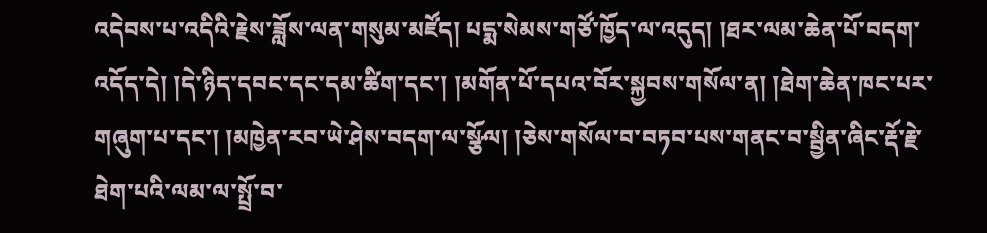འདེབས་པ་འདིའི་རྗེས་ཟློས་ལན་གསུམ་མཛོད། པདྨ་སེམས་གཙོ་ཁྱོད་ལ་འདུད། །ཐར་ལམ་ཆེན་པོ་བདག་འདོད་དེ། །དེ་ཉིད་དབང་དང་དམ་ཚིག་དང་། །མགོན་པོ་དཔའ་བོར་སྐྱབས་གསོལ་ན། །ཐེག་ཆེན་ཁང་པར་གཞུག་པ་དང་། །མཁྱེན་རབ་ཡེ་ཤེས་བདག་ལ་སྩོལ། །ཅེས་གསོལ་བ་བཏབ་པས་གནང་བ་སྦྱིན་ཞིང་རྡོ་རྗེ་ཐེག་པའི་ལམ་ལ་སྤྲོ་བ་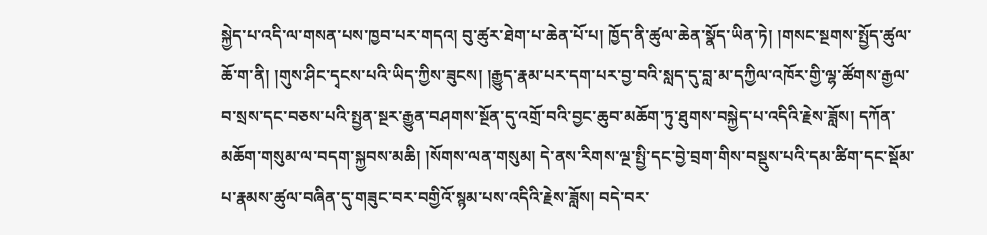སྐྱེད་པ་འདི་ལ་གསན་པས་ཁྱབ་པར་གདའ། བུ་ཚུར་ཐེག་པ་ཆེན་པོ་པ། ཁྱོད་ནི་ཚུལ་ཆེན་སྣོད་ཡིན་ཏེ། །གསང་སྔགས་སྤྱོད་ཚུལ་ཆོ་ག་ནི། །གུས་ཤིང་དྭངས་པའི་ཡིད་ཀྱིས་ཟུངས། །རྒྱུད་རྣམ་པར་དག་པར་བྱ་བའི་སླད་དུ་བླ་མ་དཀྱིལ་འཁོར་གྱི་ལྷ་ཚོགས་རྒྱལ་བ་སྲས་དང་བཅས་པའི་སྤྱན་སྔར་རྒྱུན་བཤགས་སྔོན་དུ་འགྲོ་བའི་བྱང་ཆུབ་མཆོག་ཏུ་ཐུགས་བསྐྱེད་པ་འདིའི་རྗེས་ཟློས། དཀོན་མཆོག་གསུམ་ལ་བདག་སྐྱབས་མཆི། །སོགས་ལན་གསུམ། དེ་ནས་རིགས་ལྔ་སྤྱི་དང་བྱེ་བྲག་གིས་བསྡུས་པའི་དམ་ཚིག་དང་སྡོམ་པ་རྣམས་ཚུལ་བཞིན་དུ་གཟུང་བར་བགྱིའོ་སྙམ་པས་འདིའི་རྗེས་ཟློས། བདེ་བར་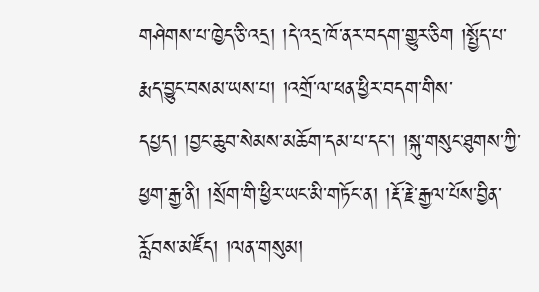གཤེགས་པ་ཁྱེད་ཅི་འདྲ། །དེ་འདྲ་ཁོ་ནར་བདག་གྱུར་ཅིག །སྤྱོད་པ་རྨད་བྱུང་བསམ་ཡས་པ། །འགྲོ་ལ་ཕན་ཕྱིར་བདག་གིས་དཔྱད། །བྱང་ཆུབ་སེམས་མཆོག་དམ་པ་དང་། །སྐུ་གསུང་ཐུགས་ཀྱི་ཕྱག་རྒྱ་ནི། །སྲོག་གི་ཕྱིར་ཡང་མི་གཏོང་ན། །རྡོ་རྗེ་རྒྱལ་པོས་བྱིན་རློབས་མཛོད། །ལན་གསུམ།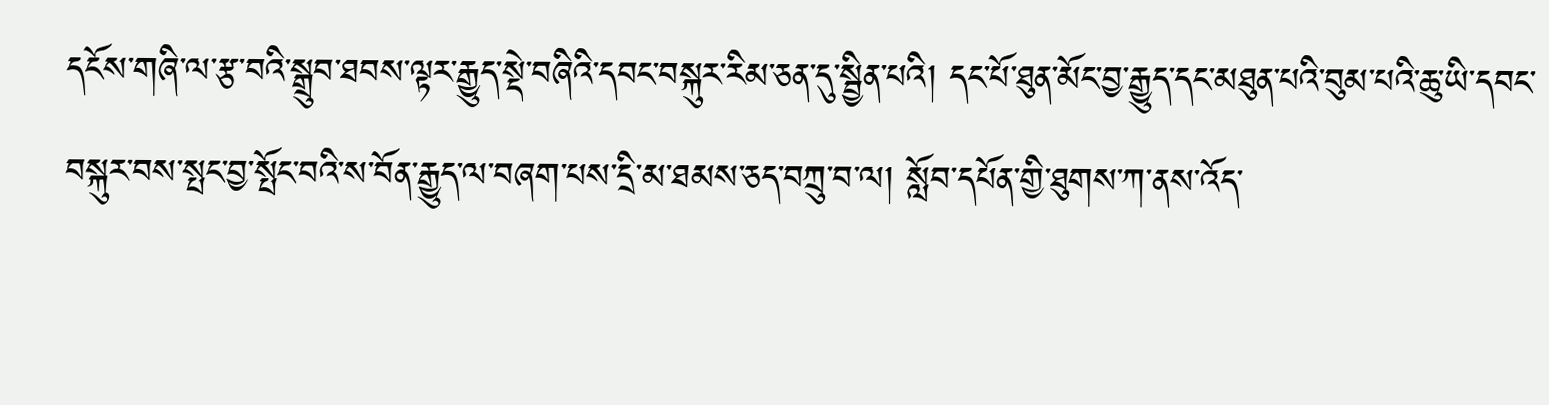དངོས་གཞི་ལ་རྩ་བའི་སྒྲུབ་ཐབས་ལྟར་རྒྱུད་སྡེ་བཞིའི་དབང་བསྐུར་རིམ་ཅན་དུ་སྦྱིན་པའི། དང་པོ་ཐུན་མོང་བྱ་རྒྱུད་དང་མཐུན་པའི་བུམ་པའི་ཆུ་ཡི་དབང་བསྐུར་བས་སྤང་བྱ་སྤོང་བའི་ས་བོན་རྒྱུད་ལ་བཞག་པས་དྲི་མ་ཐམས་ཅད་བཀྲུ་བ་ལ། སློབ་དཔོན་གྱི་ཐུགས་ཀ་ནས་འོད་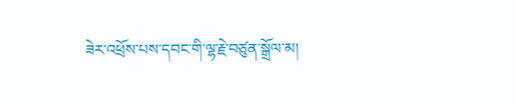ཟེར་འཕྲོས་པས་དབང་གི་ལྷ་རྗེ་བཙུན་སྒྲོལ་མ།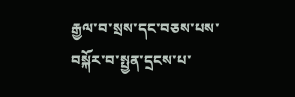རྒྱལ་བ་སྲས་དང་བཅས་པས་བསྐོར་བ་སྤྱན་དྲངས་པ་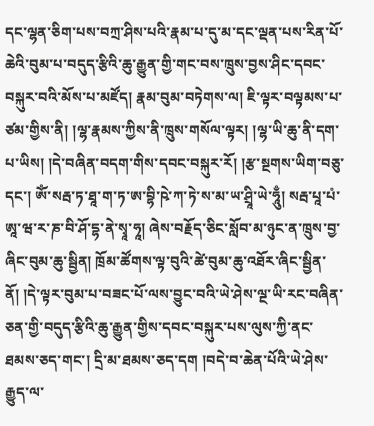དང་ལྷན་ཅིག་པས་བཀྲ་ཤིས་པའི་རྣམ་པ་དུ་མ་དང་ལྡན་པས་རིན་པོ་ཆེའི་བུམ་པ་བདུད་རྩིའི་ཆུ་རྒྱུན་གྱི་གང་བས་ཁྲུས་བྱས་ཤིང་དབང་བསྐུར་བའི་མོས་པ་མཛོད། རྣམ་བུམ་བཏེགས་ལ། ཇི་ལྟར་བལྟམས་པ་ཙམ་གྱིས་ནི། །ལྷ་རྣམས་ཀྱིས་ནི་ཁྲུས་གསོལ་ལྟར། །ལྷ་ཡི་ཆུ་ནི་དག་པ་ཡིས། །དེ་བཞིན་བདག་གིས་དབང་བསྐུར་རོ། །རྩ་སྔགས་ཡིག་བཅུ་དང་། ཨོཾ་སརྦ་ཏ་ཐཱ་ག་ཏ་ཨ་བྷི་ཥེ་ཀ་ཏེ་ས་མ་ཡ་ཤྲཱི་ཡེ་ཧཱུྃ། སརྦ་པཱ་པཾ་ཨཱ་ཝ་ར་ཎ་བི་ཤོ་དྷ་ནེ་སྭཱ་ཧཱ། ཞེས་བརྗོད་ཅིང་སློབ་མ་ཉུང་ན་ཁྲུས་བྱ་ཞིང་བུམ་ཆུ་སྦྱིན། ཁྲོམ་ཚོགས་ལྟ་བུའི་ཚེ་བུམ་ཆུ་འཐོར་ཞིང་སྦྱིན་ནོ། །དེ་ལྟར་བུམ་པ་བཟང་པོ་ལས་བྱུང་བའི་ཡེ་ཤེས་ལྔ་ཡི་རང་བཞིན་ཅན་གྱི་བདུད་རྩིའི་ཆུ་རྒྱུན་གྱིས་དབང་བསྐུར་པས་ལུས་ཀྱི་ནང་ཐམས་ཅད་གང་། དྲི་མ་ཐམས་ཅད་དག །བདེ་བ་ཆེན་པོའི་ཡེ་ཤེས་རྒྱུད་ལ་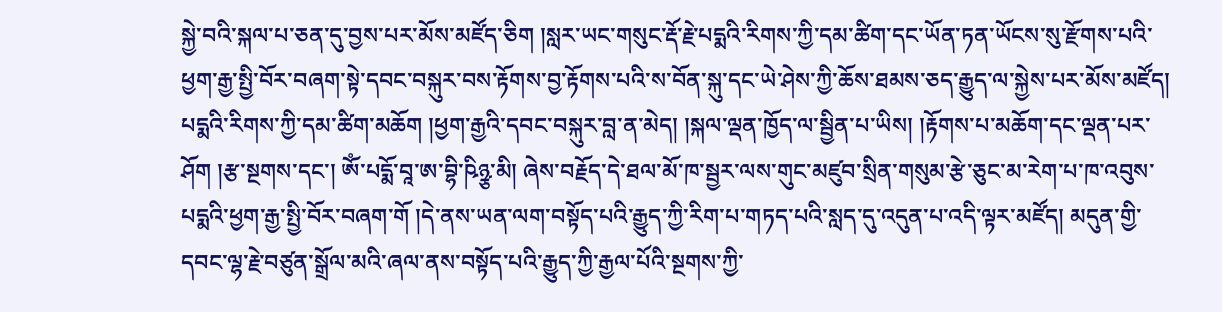སྐྱེ་བའི་སྐལ་པ་ཅན་དུ་བྱས་པར་མོས་མཛོད་ཅིག །སླར་ཡང་གསུང་རྡོ་རྗེ་པདྨའི་རིགས་ཀྱི་དམ་ཚིག་དང་ཡོན་ཏན་ཡོངས་སུ་རྫོགས་པའི་ཕྱག་རྒྱ་སྤྱི་བོར་བཞག་སྟེ་དབང་བསྐུར་བས་རྟོགས་བྱ་རྟོགས་པའི་ས་བོན་སྐུ་དང་ཡེ་ཤེས་ཀྱི་ཆོས་ཐམས་ཅད་རྒྱུད་ལ་སྐྱེས་པར་མོས་མཛོད། པདྨའི་རིགས་ཀྱི་དམ་ཚིག་མཆོག །ཕྱག་རྒྱའི་དབང་བསྐུར་བླ་ན་མེད། །སྐལ་ལྡན་ཁྱོད་ལ་སྦྱིན་པ་ཡིས། །རྟོགས་པ་མཆོག་དང་ལྡན་པར་ཤོག །རྩ་སྔགས་དང་། ཨོཾ་པདྨོ་བཱ་ཨ་བྷི་ཥིཉྩ་མི། ཞེས་བརྗོད་དེ་ཐལ་མོ་ཁ་སྦྱར་ལས་གུང་མཛུབ་སྲིན་གསུམ་རྩེ་ཅུང་མ་རེག་པ་ཁ་འབུས་པདྨའི་ཕྱག་རྒྱ་སྤྱི་བོར་བཞག་གོ །དེ་ནས་ཡན་ལག་བསྟོད་པའི་རྒྱུད་ཀྱི་རིག་པ་གཏད་པའི་སླད་དུ་འདུན་པ་འདི་ལྟར་མཛོད། མདུན་གྱི་དབང་ལྷ་རྗེ་བཙུན་སྒྲོལ་མའི་ཞལ་ནས་བསྟོད་པའི་རྒྱུད་ཀྱི་རྒྱལ་པོའི་སྔགས་ཀྱི་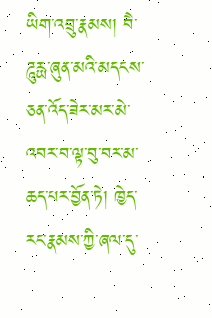ཡིག་འབྲུ་རྣམས། བཻ་ཌཱུརྻ་ཞུན་མའི་མདངས་ཅན་འོད་ཟེར་མར་མེ་འབར་བ་ལྟ་བུ་བར་མ་ཆད་པར་བྱོན་ཏེ། ཁྱེད་རང་རྣམས་ཀྱི་ཞལ་དུ་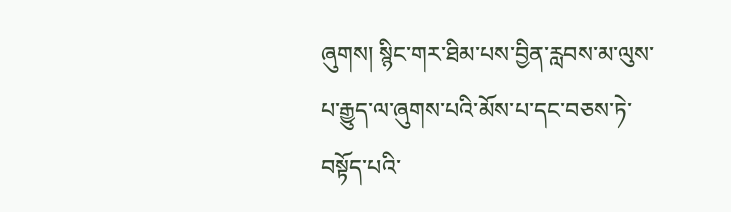ཞུགས། སྙིང་གར་ཐིམ་པས་བྱིན་རླབས་མ་ལུས་པ་རྒྱུད་ལ་ཞུགས་པའི་མོས་པ་དང་བཅས་ཏེ་བསྟོད་པའི་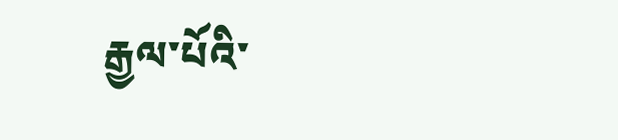རྒྱལ་པོའི་